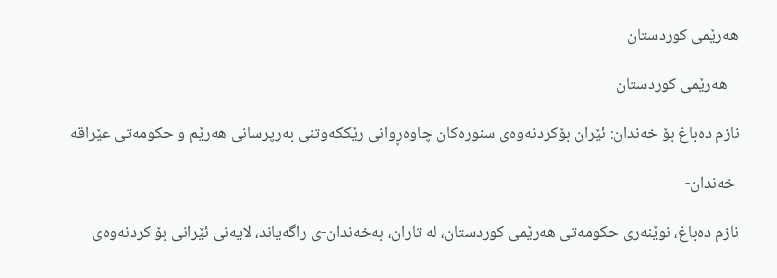هەرێمی کوردستان

   هەرێمی کوردستان

نازم دەباغ بۆ خەندان: ئێران بۆکردنەوەی سنورەکان چاوەڕوانی رێککەوتنی بەرپرسانی ھەرێم و حكومەتی عێراقە

 خەندان-

نازم دەباغ، نوێنەری حکومەتی ھەرێمی کوردستان، لە تاران، بەخەندان-ی راگەیاند، لایەنى ئێرانی بۆ کردنەوەی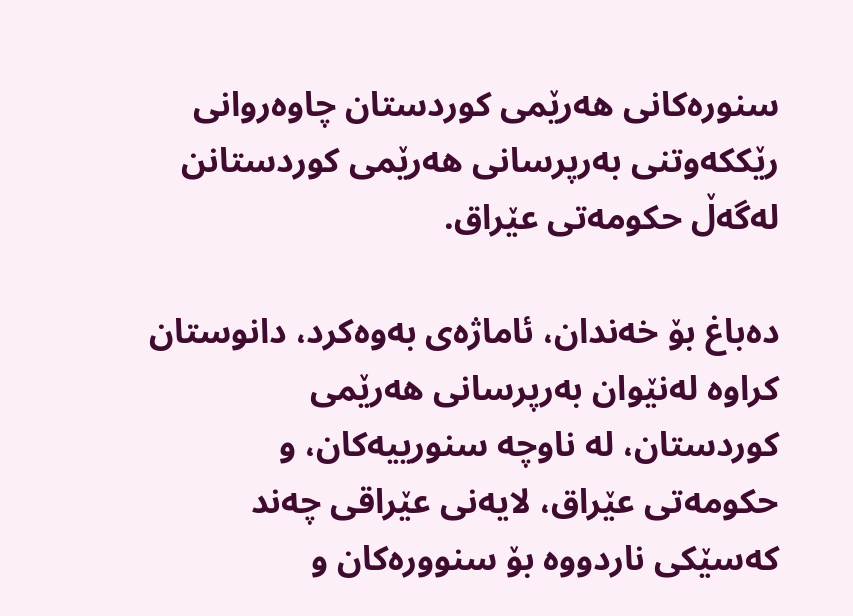سنورەکانی ھەرێمی کوردستان چاوەروانی رێککەوتنی بەرپرسانی ھەرێمی کوردستانن لەگەڵ حکومەتی عێراق.

دەباغ بۆ خەندان، ئاماژەی بەوەکرد، دانوستان کراوە لەنێوان بەرپرسانی ھەرێمی کوردستان، لە ناوچە سنورییەکان، و حکومەتی عێراق، لایەنی عێراقی چەند کەسێکی ناردووە بۆ سنوورەکان و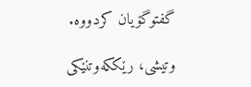گفتوگۆیان کردووە.

وتیشی، رێککەوتنێکی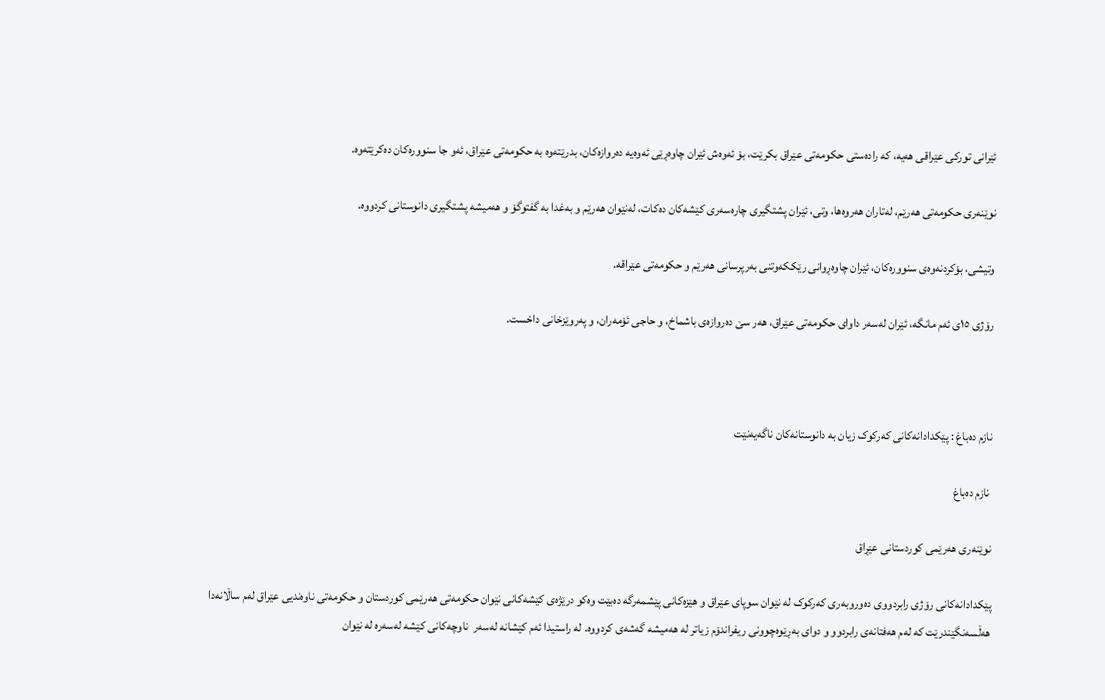ئێرانی تورکی عێراقی ھەیە، کە رادەستی حکومەتی عێراق بکرێت، بۆ ئەوەش ئێران چاوەڕێی ئەوەیە دەروازەکان، بدرێتەوە بە حکومەتی عێراق، ئەو جا سنوورەکان دەکرێتەوە.

نوێنەری حکومەتی ھەرێم، لەتاران ھەروەھا، وتی، ئێران پشتگیری چارەسەری کێشەکان دەکات، لەنێوان ھەرێم و بەغدا بە گفتوگۆ و ھەمیشە پشتگیری دانوستانی کردووە.

وتیشی، بۆکردنەوەی سنوورەکان، ئێران چاوەڕوانی رێککەوتنی بەرپرسانی ھەرێم و حکومەتی عێراقە.

رۆژی ١٥ی ئەم مانگە، ئێران لەسەر داوای حکومەتی عێراق، ھەر سێ دەروازەی باشماخ، و حاجی ئۆمەران، و پەروێزخانی داخست.



نازم ده‌باغ : پێکدادانه‌کانی که‌رکوک زیان به دانوستانه‌کان ناگه‌یه‌نێت

 نازم ده‌باغ

نوێنه‌ری هه‌رێمی کوردستانی عێڕاق

پێکدادانه‌کانی رۆژی رابردووی ده‌وروبه‌ری که‌رکوک له نێوان سوپای عێراق و هێزه‌کانی پێشمه‌رگه ده‌بێت وه‌کو درێژه‌ی کێشه‌کانی نێوان حکومه‌تی هه‌رێمی کوردستان و حکومه‌تی ناوه‌ندیی عێراق له‌م ساڵانه‌دا هه‌ڵسه‌نگێندرێت که له‌م هه‌فتانه‌ی رابردوو و دوای به‌ڕێوه‌چوونی ریفراندۆم زیاتر له هه‌میشه گه‌شه‌ی کردووه. له راستیدا ئه‌م کێشانه له‌سه‌ر  ناوچه‌كانی کێشه‌ له‌سه‌ره له نێوان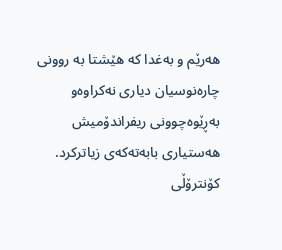هه‌رێم و به‌غدا که هێشتا به روونی چاره‌نوسیان دیاری نه‌کراوه‌و به‌ڕێوه‌چوونی ریفراندۆمیش هه‌ستیاری بابه‌ته‌که‌ی زیاترکرد. کۆنترۆڵی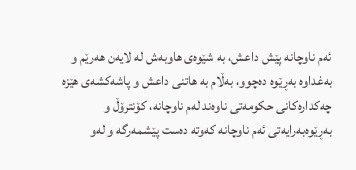ئه‌م ناوچانه پێش داعش، به شێوه‌ی هاوبه‌ش له لایه‌ن هه‌رێم و به‌غداوه به‌ڕێوه ده‌چوو، به‌ڵام به هاتنی داعش و پاشه‌کشه‌ی هێزه چه‌کداره‌کانی حکومه‌تی ناوه‌ند له‌م ناوچانه، کۆنترۆڵ و به‌ڕێوه‌به‌رایه‌تی ئه‌م ناوچانه که‌وته ده‌ست پێشمه‌رگه و له‌و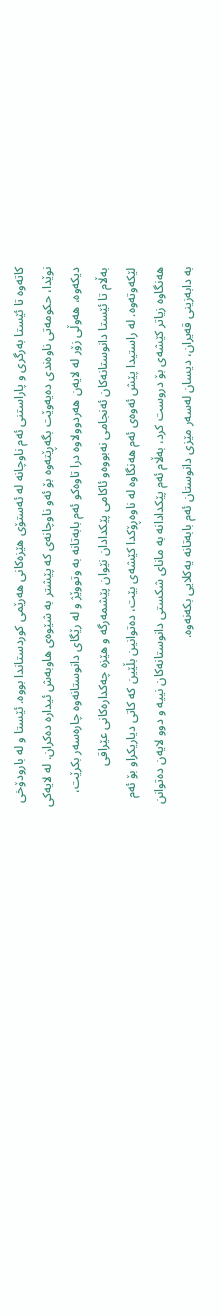کاته‌وه تا ئێستا به‌رگری و پاراستنی ئه‌م ناوچانه له ئه‌ستۆی هێزه‌کانی هه‌رێمی کوردستاندا بووه. ئێستا و له بارودۆخی نوێدا، حکومه‌تی ناوه‌ندی ده‌یه‌وێت بگه‌ڕێته‌وه بۆ ئه‌و ناوچانه‌ی که پێشتر به شێوه‌ی هاوبه‌ش ئیداره ده‌کران. له لایه‌کی دیکه‌وه، هه‌وڵی زۆر له لایه‌ن هه‌ردوولاوه درا تاوه‌کو ئه‌م بابه‌تانه به وتووێژ و له رێگای دانوستانه‌وه چاره‌سه‌ر بکرێت، به‌ڵام تا ئێستا دانوستانه‌کان ئه‌نجامی نه‌بووه‌و ئاکامی پێکدادان نێوان پێشمه‌رگه و هێزه‌ چه‌کداره‌کانی عێراقی لێکه‌وته‌وه. له راستیدا پێش ئه‌وه‌ی ئه‌م هه‌نگاوه له ناوه‌ڕۆکدا کێشه‌ی بێت، ده‌توانین بڵێین که کاتی دیاریکراو بۆ ئه‌م هه‌‌نگاوه زیاتر کێشه‌ی بۆ دروست کرد، به‌ڵام ئه‌م پێکدادانه به مانای شکستی دانوستانه‌کان نییه و دوو لایه‌ن ده‌توانن به دابه‌زینی قه‌یران، دیسان له‌سه‌ر مێزی دانوستان ئه‌م بابه‌تانه یه‌کلایی بکه‌نه‌وه.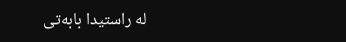له راستیدا بابه‌تی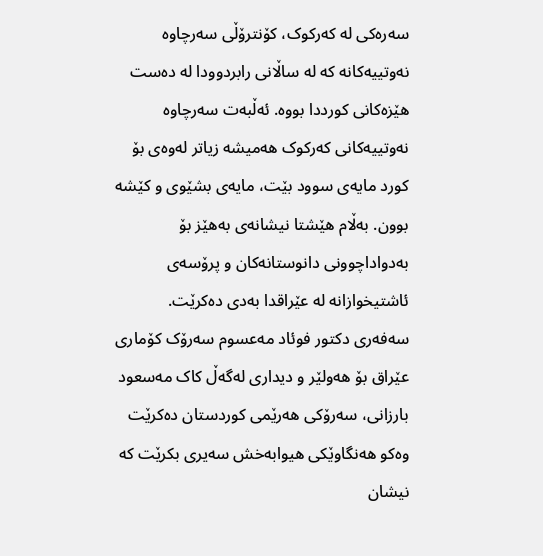سه‌ره‌کی له که‌رکوک، کۆنترۆڵی سه‌رچاوه نه‌وتییه‌کانه که له ساڵانی رابردوودا له ده‌ست هێزه‌کانی کورددا بووه. ئه‌ڵبه‌ت سه‌رچاوه نه‌وتییه‌کانی که‌رکوک هه‌میشه زیاتر له‌وه‌ی بۆ کورد مایه‌ی سوود بێت، مایه‌ی بشێوی و کێشه بوون. به‌ڵام هێشتا نیشانه‌ی به‌هێز بۆ به‌دواداچوونی دانوستانه‌کان و پرۆسه‌ی ئاشتیخوازانه له عێراقدا به‌دی ده‌کرێت. سه‌فه‌ری دکتور فوئاد مه‌عسوم سه‌رۆک کۆماری عێراق بۆ هه‌ولێر و دیداری له‌گه‌ڵ کاک مه‌سعود بارزانی، سه‌رۆکی هه‌رێمی کوردستان ده‌کرێت وه‌کو هه‌نگاوێکی هیوابه‌خش سه‌یری بکرێت که نیشان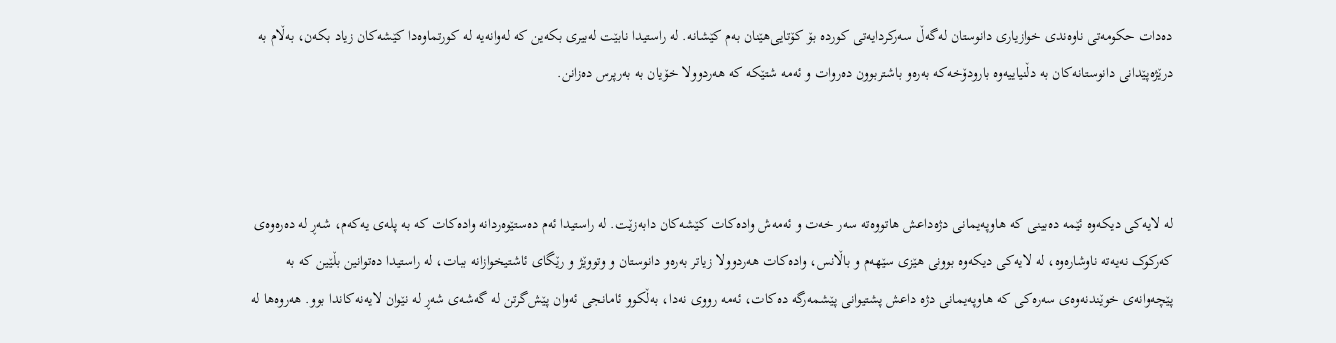ده‌دات حکومه‌تی ناوه‌ندی خوازیاری دانوستان له‌گه‌ڵ سه‌رکردایه‌تی کورده بۆ کۆتایی‌هێنان به‌م کێشانه. له راستیدا نابێت له‌بیری بکه‌ین که له‌وانه‌یه له کورتماوه‌دا کێشه‌کان زیاد بکه‌ن، به‌ڵام به درێژه‌پێدانی دانوستانه‌کان به دڵنیاییه‌وه بارودۆخه‌که به‌ره‌و باشتربوون ده‌روات و ئه‌مه شتێکه که هه‌ردوولا خۆیان به به‌رپرس ده‌زانن.



له لایه‌کی دیکه‌وه ئێمه ده‌بینی که هاوپه‌یمانی دژه‌داعش هاتووه‌ته سه‌ر خه‌ت و ئه‌مه‌ش واده‌کات کێشه‌کان دابه‌زێت. له راستیدا ئه‌م ده‌ستێوه‌ردانه واده‌کات که به پله‌ی یه‌که‌م، شه‌ڕ له ده‌ره‌وه‌ی که‌رکوک نه‌یه‌ته ناوشاره‌وه، له لایه‌کی دیکه‌وه بوونی هێزی سێهه‌م و باڵانس، واده‌کات هه‌ردوولا زیاتر به‌ره‌و دانوستان و وتووێژ و رێگای ئاشتیخوازانه ببات، له راستیدا ده‌توانین بڵێین که به پێچه‌وانه‌ی خوێندنه‌وه‌ی سه‌ره‌کی که هاوپه‌یمانی دژه داعش پشتیوانی پێشمه‌رگه ده‌کات، ئه‌مه رووی نه‌دا، به‌ڵكوو ئامانجی ئه‌وان پێش‌گرتن له گه‌شه‌ی شه‌ڕ له نێوان لایه‌نه‌کاندا بوو. هه‌روه‌ها له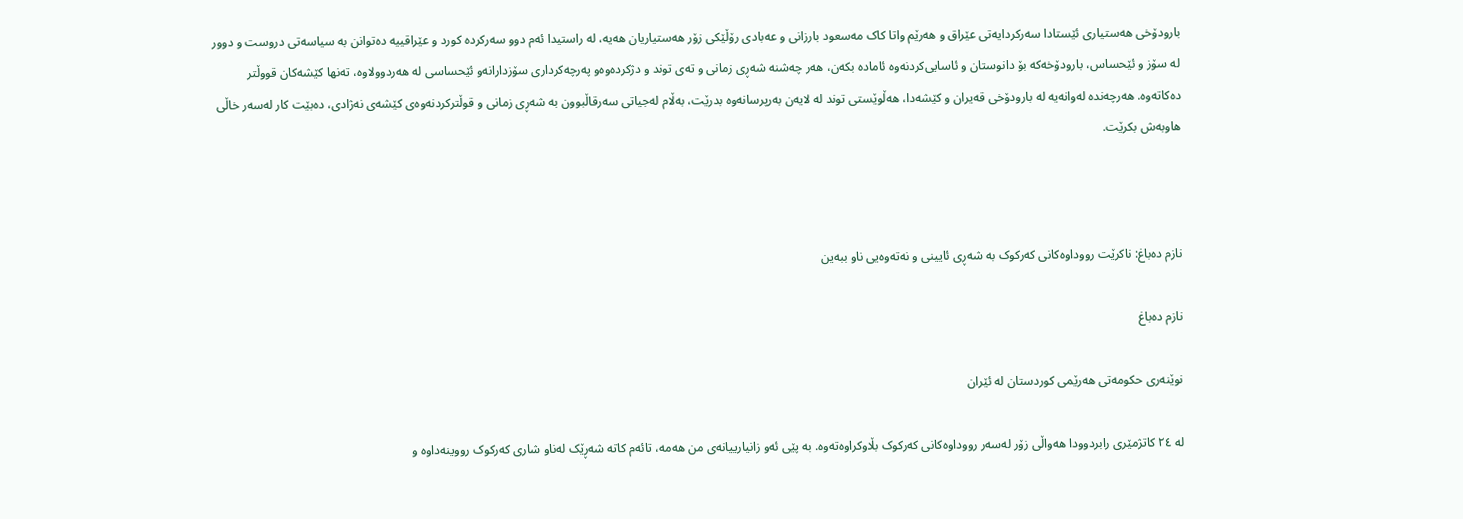بارودۆخی هه‌ستیاری ئێستادا سه‌رکردایه‌تی عێراق و هه‌رێم واتا کاک مه‌سعود بارزانی و عه‌بادی رۆڵێكی زۆر هه‌ستیاریان هه‌یه، له راستیدا ئه‌م دوو سه‌رکرده کورد و عێراقییه ده‌توانن به سیاسه‌تی دروست و دوور له سۆز و ئێحساس، بارودۆخه‌که بۆ دانوستان و ئاسایی‌کردنه‌وه ئاماده بکه‌ن، هه‌ر چه‌شنه شه‌ڕی زمانی و ته‌ی توند و دژکرده‌وه‌و په‌رچه‌کرداری سۆزدارانه‌و ئێحساسی له هه‌ردوولاوه، ته‌نها کێشه‌کان قووڵتر ده‌کاته‌وه. هه‌رچه‌نده له‌وانه‌یه له بارودۆخی قه‌یران و کێشه‌دا، هه‌ڵوێستی توند له لایه‌ن به‌رپرسانه‌وه بدرێت، به‌ڵام له‌جیاتی سه‌رقاڵبوون به شه‌ڕی زمانی و قوڵترکردنه‌وه‌ی کێشه‌ی نه‌ژادی، ده‌بێت کار له‌سه‌ر خاڵی هاوبه‌ش بکرێت.



نازم ده‌باغ: ناکرێت رووداوه‌کانی که‌رکوک به شه‌ڕی ئایینی و نه‌ته‌وه‌یی ناو ببه‌ین

نازم ده‌باغ

نوێنه‌ری حکومه‌تی هه‌رێمی کوردستان له ئێران

له ٢٤ کاتژمێری رابردوودا هه‌واڵی زۆر له‌سه‌ر رووداوه‌کانی که‌رکوک بڵاوکراوه‌ته‌وه. به پێی ئه‌و زانیارییانه‌ی من هه‌مه، تائه‌م کاته شه‌ڕێک له‌ناو شاری که‌رکوک رووینه‌داوه و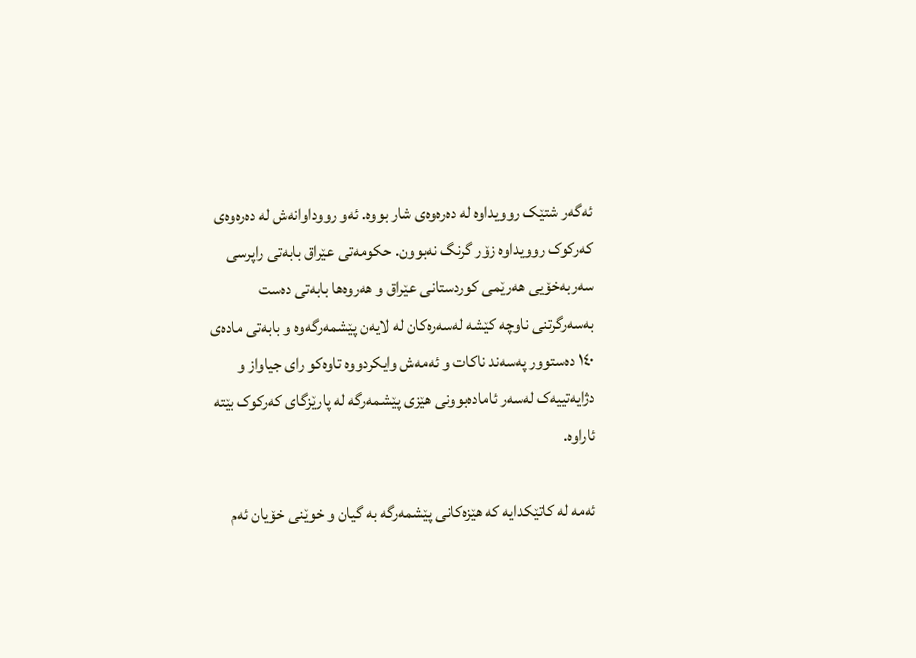ئه‌گه‌ر شتێک روویداوه له ده‌ره‌وه‌ی شار بووه. ئه‌و رووداوانه‌ش له ده‌ره‌وه‌ی که‌رکوک روویداوه زۆر گرنگ نه‌بوون. حکومه‌تی عێراق بابه‌تی راپرسی سه‌ربه‌خۆیی هه‌رێمی کوردستانی عێراق و هه‌روه‌ها بابه‌تی ده‌ست به‌سه‌رگرتنی ناوچه کێشه له‌سه‌ره‌کان له لایه‌ن پێشمه‌رگه‌وه و بابه‌تی ماده‌ی ١٤٠ ده‌ستوور په‌سه‌‌ند ناکات و ئه‌مه‌ش وایکردووه تاوه‌کو رای جیاواز و دژایه‌تییه‌ک له‌سه‌ر ئاماده‌بوونی هێزی پێشمه‌رگه له پارێزگای که‌رکوک بێته ئاراوه.

ئه‌مه له کاتێکدایه که هێزه‌کانی پێشمه‌رگه به گیان و خوێنی خۆیان ئه‌م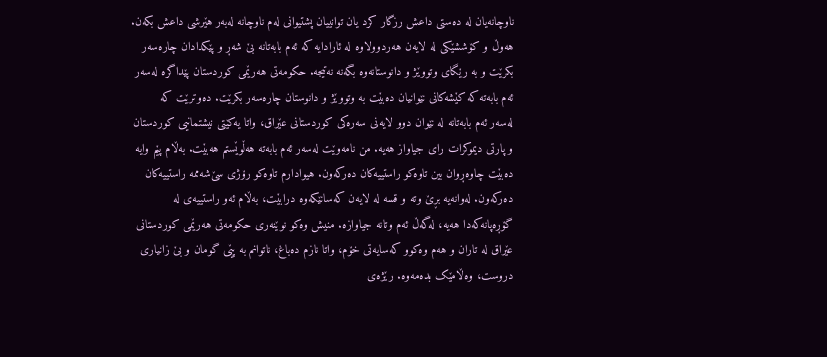ناوچانه‌یان له ده‌ستی داعش رزگار کرد یان توانییان پشتیوانی له‌م ناوچانه‌ له‌به‌ر هێرشی داعش بکه‌ن. هه‌وڵ و کۆششێکی له لایه‌ن هه‌ردوولاوه له ئارادایه که ئه‌م بابه‌تانه بێ شه‌ڕ و پێکدادان چاره‌سه‌ر بکرێت و به رێگای وتووێژ و دانوستانه‌وه بگه‌نه نه‌تیجه. حکومه‌تی هه‌رێمی کوردستان پێداگره له‌سه‌ر ئه‌م بابه‌ته که کێشه‌کانی نێوانیان ده‌بێت به وتووێژ و دانوستان چاره‌سه‌ر بکرێت. ده‌وترێت که له‌سه‌ر ئه‌م بابه‌تانه له نێوان دوو لایه‌نی سه‌ره‌کی کوردستانی عێراق، واتا یه‌کێتی نیشتمانیی کوردستان و پارتی دیموکرات رای جیاواز هه‌یه. من نامه‌وێت له‌سه‌ر ئه‌م بابه‌ته هه‌ڵوێستم هه‌بێت. به‌ڵام پێم وایه ده‌بێت چاوه‌ڕوان بین تاوه‌کو راستییه‌کان ده‌رکه‌ون. هیوادارم تاوه‌کو رۆژی سێ‌شه‌ممه راستییه‌کان ده‌رکه‌ون. له‌وانه‌یه بڕێ وته‌ و قسه له لایه‌ن که‌سانێکه‌وه درابێت، به‌ڵام ئه‌و راستییه‌ی له گۆڕه‌پانه‌که‌دا هه‌یه، له‌گه‌ڵ ئه‌م وتانه جیاوازه. منیش وه‌کو نوێنه‌ری حکومه‌تی هه‌رێمی کوردستانی عێراق له تاران و هه‌م وه‌کوو که‌سایه‌تی خۆم، واتا نازم ده‌باغ، ناتوانم به پێی گومان و بێ زانیاری دروست، وه‌ڵامێک بده‌مه‌وه. رێژه‌ی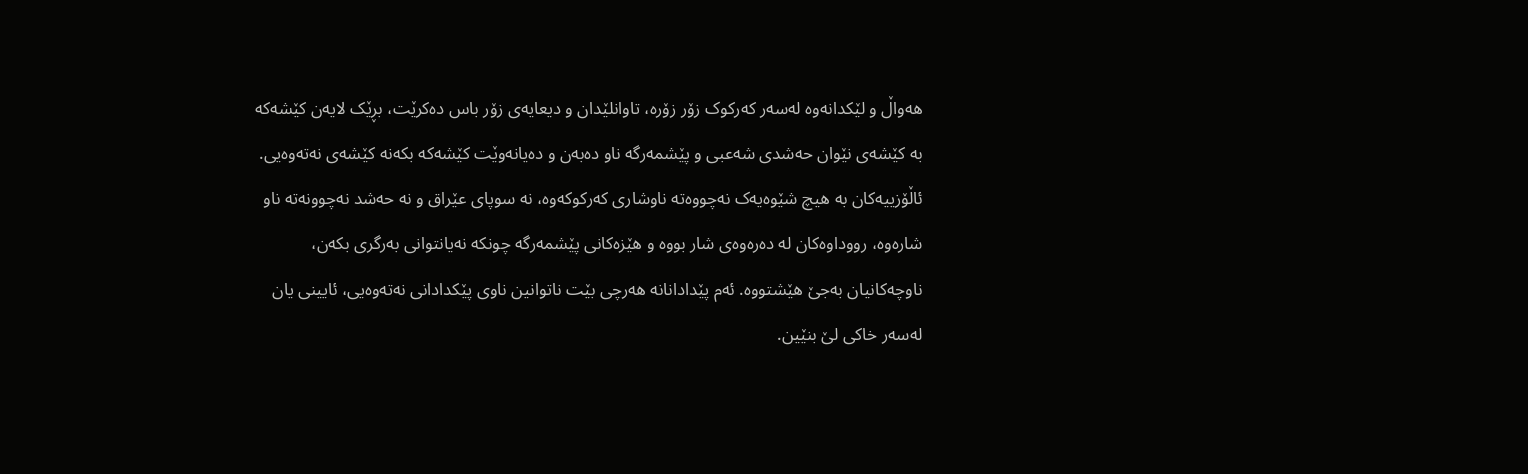هه‌واڵ و لێکدانه‌وه له‌سه‌ر که‌رکوک زۆر زۆره، تاوانلێدان و دیعایه‌ی زۆر باس ده‌کرێت، بڕێک لایه‌ن کێشه‌که‌ به کێشه‌ی نێوان حه‌شدی شه‌عبی و پێشمه‌رگه ناو ده‌به‌ن و ده‌یانه‌وێت کێشه‌که بکه‌نه کێشه‌ی نه‌ته‌وه‌یی. ئاڵۆزییه‌کان به هیچ شێوه‌یه‌ک نه‌چووه‌ته ناوشاری که‌رکوکه‌وه، نه سوپای عێراق و نه حه‌شد نه‌چوونه‌ته ناو شاره‌وه، رووداوه‌کان له ده‌ره‌وه‌ی شار بووه و هێزه‌کانی پێشمه‌رگه چونکه نه‌یانتوانی به‌رگری بکه‌ن، ناوچه‌کانیان به‌جێ هێشتووه. ئه‌م پێدادانانه هه‌رچی بێت ناتوانین ناوی پێکدادانی نه‌ته‌وه‌یی، ئایینی یان له‌سه‌ر خاکی لێ بنێین.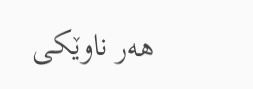هه‌ر ناوێکی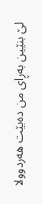لێ بنێین به‌ڕای من ده‌بێت هه‌ردوولا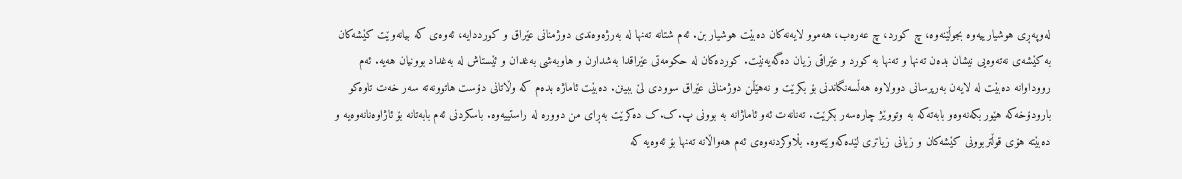له‌وپه‌ڕی هوشیارییه‌وه بجوڵێنه‌وه، چ کورد، چ عه‌ره‌ب، هه‌موو لایه‌نه‌کان ده‌بێت هوشیار بن. ئه‌م شتانه ته‌نها له به‌رژه‌وه‌ندی دوژمنانی عێراق و کورددایه، ئه‌وه‌ی که بیانه‌وێت کێشه‌کان به کێشه‌ی نه‌ته‌وه‌یی نیشان بده‌ن ته‌نها و ته‌نها به کورد و عێراقی زیان ده‌گه‌یه‌نێت. کورده‌کان له حکومه‌تی عێراقدا به‌شدارن و هاوبه‌شی به‌غدان و ئێستاش له به‌غداد بوونیان هه‌یه. ئه‌م رووداوانه ده‌بێت له لایه‌ن به‌رپرسانی دوولاوه هه‌ڵسه‌نگاندنی بۆ بکرێت و نه‌هێڵن دوژمنانی عێراق سوودی لێ ببینن. ده‌بێت ئاماژه بده‌م که وڵاتانی دۆست هاتوونه‌ته سه‌ر خه‌ت تاوه‌کو بارودۆخه‌که هێور بکه‌نه‌وه‌و بابه‌ته‌که به وتووێژ چاره‌سه‌ر بکرێت. ته‌نانه‌ت ئه‌و ئاماژانه به بوونی پ.ک.ک ده‌کرێت به‌ڕای من دووره له راستییه‌وه. باسکردنی ئه‌م بابه‌تانه بۆ ئاژاوه‌نانه‌وه‌یه و ده‌بێته هۆی قوڵتربوونی کێشه‌کان و زیانی زیاتری لێده‌که‌وێته‌وه. بڵاوکردنه‌وه‌ی ئه‌م هه‌واڵانه ته‌نها بۆ ئه‌وه‌یه که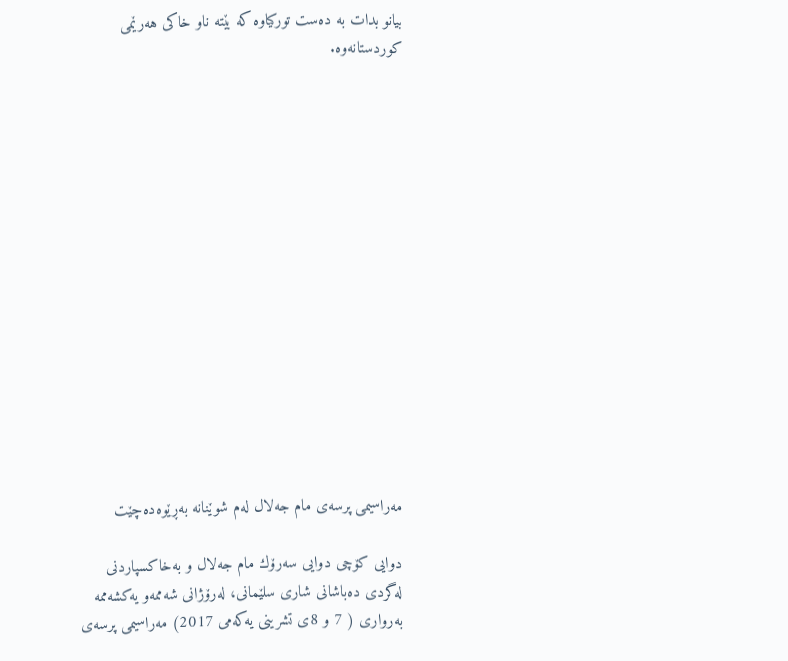بیانو بدات به ده‌ست تورکیاوه که بێته ناو خاکی هه‌رێمی کوردستانه‌وه.















مه‌راسیمی پرسه‌ی مام جەلال له‌م شوێنانه‌ به‌ڕێوه‌ده‌چێت

دوایی كۆچی دوایی سه‌رۆك مام جه‌لال و به‌خاكسپاردنی له‌گردی ده‌باشانی شاری سلێمانی، له‌رۆژانی شه‌ممه‌و یه‌كشه‌ممه‌ به‌رواری ( 7 و 8ی تشرینی یه‌كه‌می 2017) مه‌راسیمی پرسه‌ی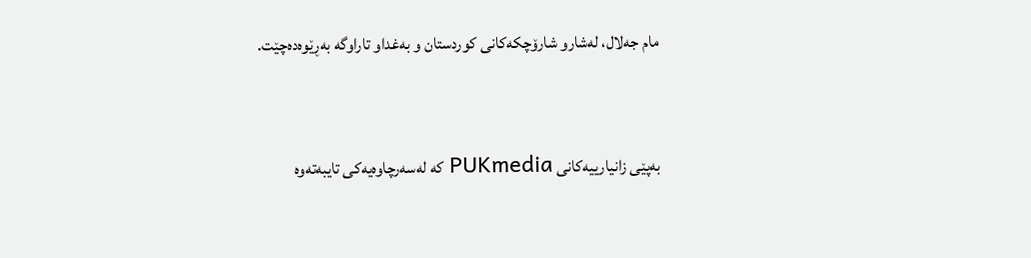مام جه‌لال، له‌شارو شارۆچكه‌كانی كوردستان و به‌غداو تاراوگه‌ به‌ڕێوه‌ده‌چێت.


به‌پێی زانیارییه‌كانی PUKmedia كه‌ له‌سه‌رچاوه‌یه‌كی تایبه‌ته‌وه‌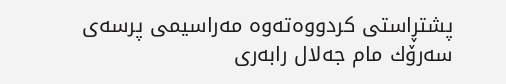پشتڕاستی كردووه‌ته‌وه‌ مه‌راسیمی پرسه‌ی سه‌رۆك مام جه‌لال رابه‌ری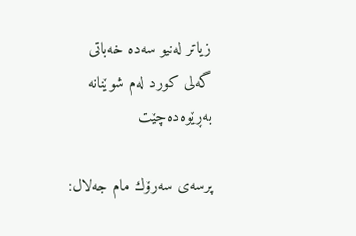زیاتر له‌نیو سه‌ده‌ خه‌باتی گه‌لی كورد له‌م شوێنانه‌ به‌ڕێوه‌ده‌چێت

پرسه‌ی سه‌رۆك مام جه‌لال: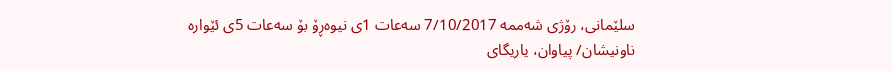سلێمانی، رۆژی شه‌ممه‌ 7/10/2017 سه‌عات 1ی نیوه‌ڕۆ بۆ سه‌عات 5ی ئێواره‌
ناونیشان/ پیاوان، یاریگای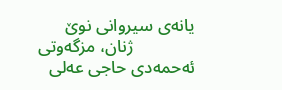یانه‌ی سیروانی نوێ
              ژنان، مزگه‌وتی ئه‌حمه‌دی حاجی عه‌لی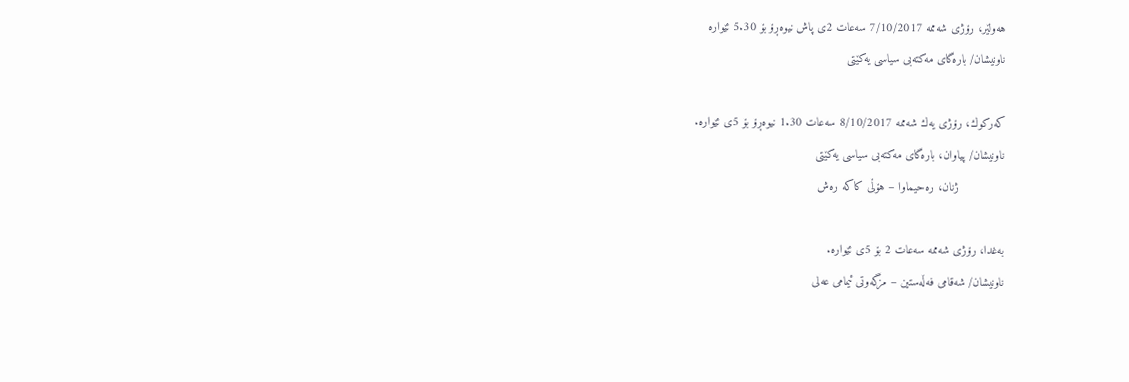هه‌ولێر، رۆژی شه‌ممه‌ 7/10/2017 سه‌عات 2ی پاش نیوه‌ڕۆ بۆ 5.30 ئێواره‌
ناونیشان/ باره‌گای مه‌كته‌بی سیاسی یه‌كێتی

كه‌ركوك، رۆژی یه‌ك شه‌ممه‌ 8/10/2017 سه‌عات 1.30 نیوه‌ڕۆ بۆ 5ی ئێواره‌.
ناونیشان/ پیاوان، باره‌گای مه‌كته‌بی سیاسی یه‌كێتی
             ژنان، ره‌حیماوا – هۆڵی كاكه‌ ره‌ش

به‌غدا، رۆژی شه‌ممه‌ سه‌عات 2 بۆ 5ی ئێواره‌.
ناونیشان/ شه‌قامی فه‌ڵه‌ستین – مزگه‌وتی ئیمامی عه‌لی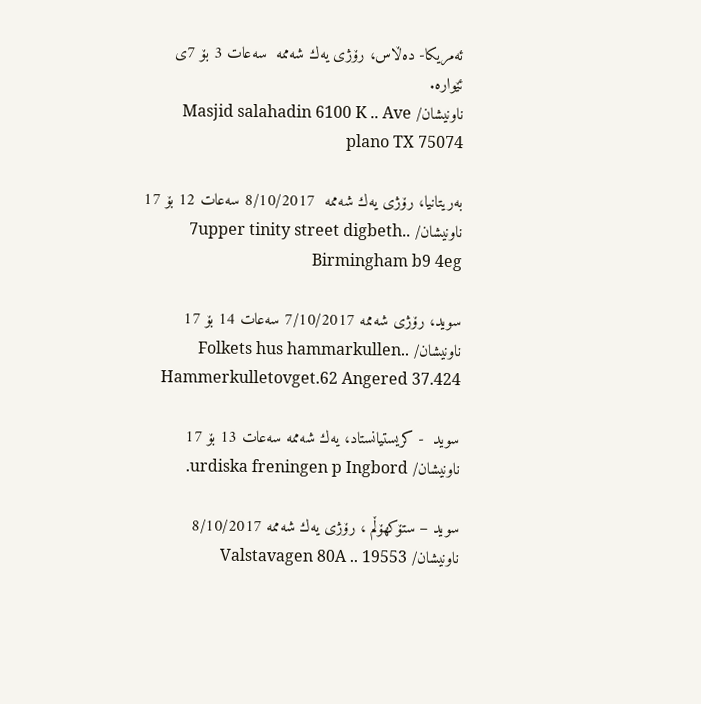ئه‌مریكا- ده‌ڵاس، رۆژی یه‌ك شه‌ممه‌  سه‌عات 3 بۆ 7ی ئێواره‌.
ناونیشان/ Masjid salahadin 6100 K .. Ave plano TX 75074

به‌ریتانیا، رۆژی یه‌ك شه‌ممه‌  8/10/2017 سه‌عات 12 بۆ 17
ناونیشان/ 7upper tinity street digbeth.. Birmingham b9 4eg

سوید، رۆژی شه‌ممه‌ 7/10/2017 سه‌عات 14 بۆ 17
ناونیشان/ Folkets hus hammarkullen.. Hammerkulletovget.62 Angered 37.424

سوید  - كریستیانستاد، یه‌ك شه‌ممه‌ سه‌عات 13 بۆ 17
ناونیشان/ urdiska freningen p Ingbord.

سوید – ستۆكهۆڵم ، رۆژی یه‌ك شه‌ممه‌ 8/10/2017
ناونیشان/ Valstavagen 80A .. 19553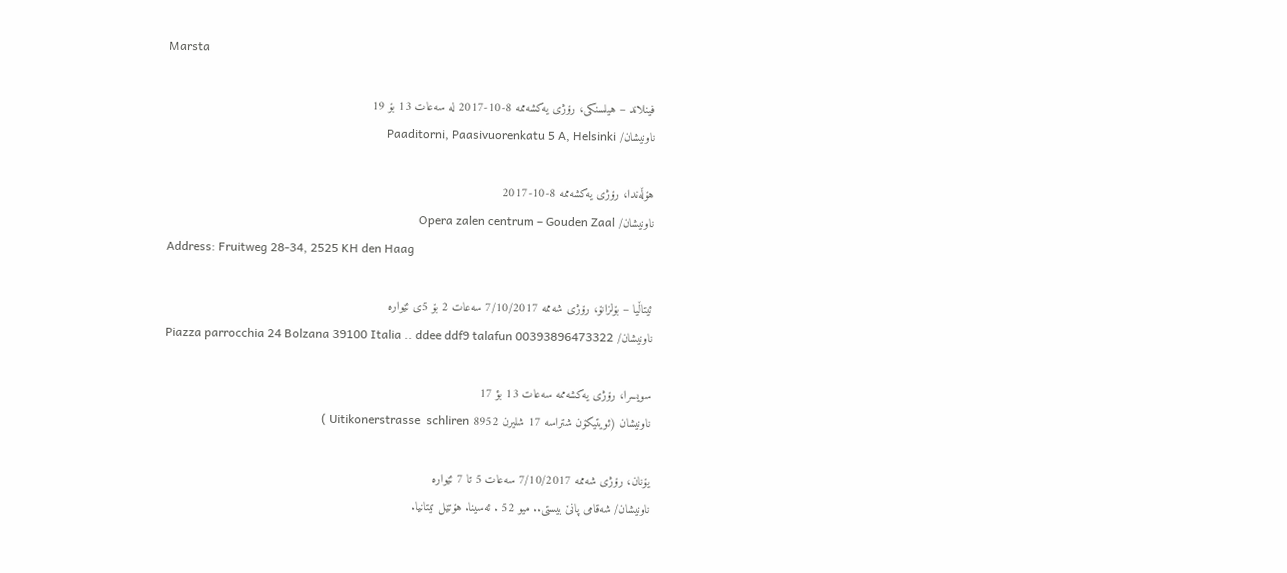Marsta

فینلاند – هیلسنكی، رۆژی یه‌كشه‌ممه‌ 8-10-2017 له‌ سه‌عات 13 بۆ 19
ناونیشان/ Paaditorni, Paasivuorenkatu 5 A, Helsinki

هۆڵه‌ندا، رۆژی یه‌كشه‌ممه‌ 8-10-2017
ناونیشان/ Opera zalen centrum – Gouden Zaal
Address: Fruitweg 28-34, 2525 KH den Haag

ئیتاڵیا – بۆلزانۆ، رۆژی شه‌ممه‌ 7/10/2017 سه‌عات 2 بۆ 5ی ئێواره‌
ناونیشان/ Piazza parrocchia 24 Bolzana 39100 Italia .. ddee ddf9 talafun 00393896473322

سویسرا، رۆژی یه‌كشه‌ممه‌ سه‌عات 13 بؤ 17
ناونيشان (ئویتیكۆن شتراسه‌ 17 شلیرن 8952 Uitikonerstrasse  schliren )

یۆنان، رۆژی شه‌ممه‌ 7/10/2017 سه‌عات 5 تا 7 ئێواره‌
ناونیشان/ شه‌قامی پانێ بیستی.. میو 52 . ئه‌سینا. هۆتێل تیتانیا.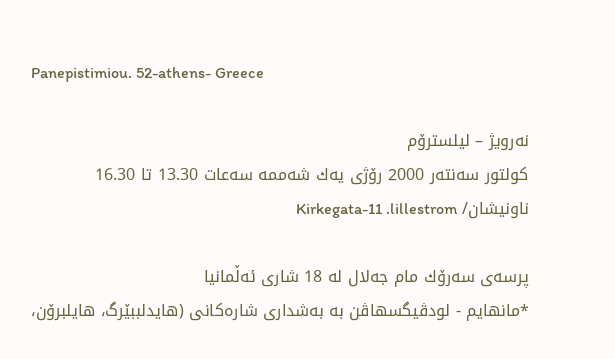Panepistimiou. 52-athens- Greece

نه‌رویژ – لیلسترۆم
كولتور سه‌نته‌ر 2000 رۆژی یه‌ك شه‌ممه‌ سه‌عات 13.30 تا 16.30
ناونیشان/ Kirkegata-11 .lillestrom

پرسه‌ی سه‌رۆك مام جه‌لال له‌ 18 شاری ئه‌ڵمانیا
*مانهایم - لودڤیگسهاڤن به‌ به‌شداری شاره‌كانی (هایدلببێرگ، هایلبرۆن،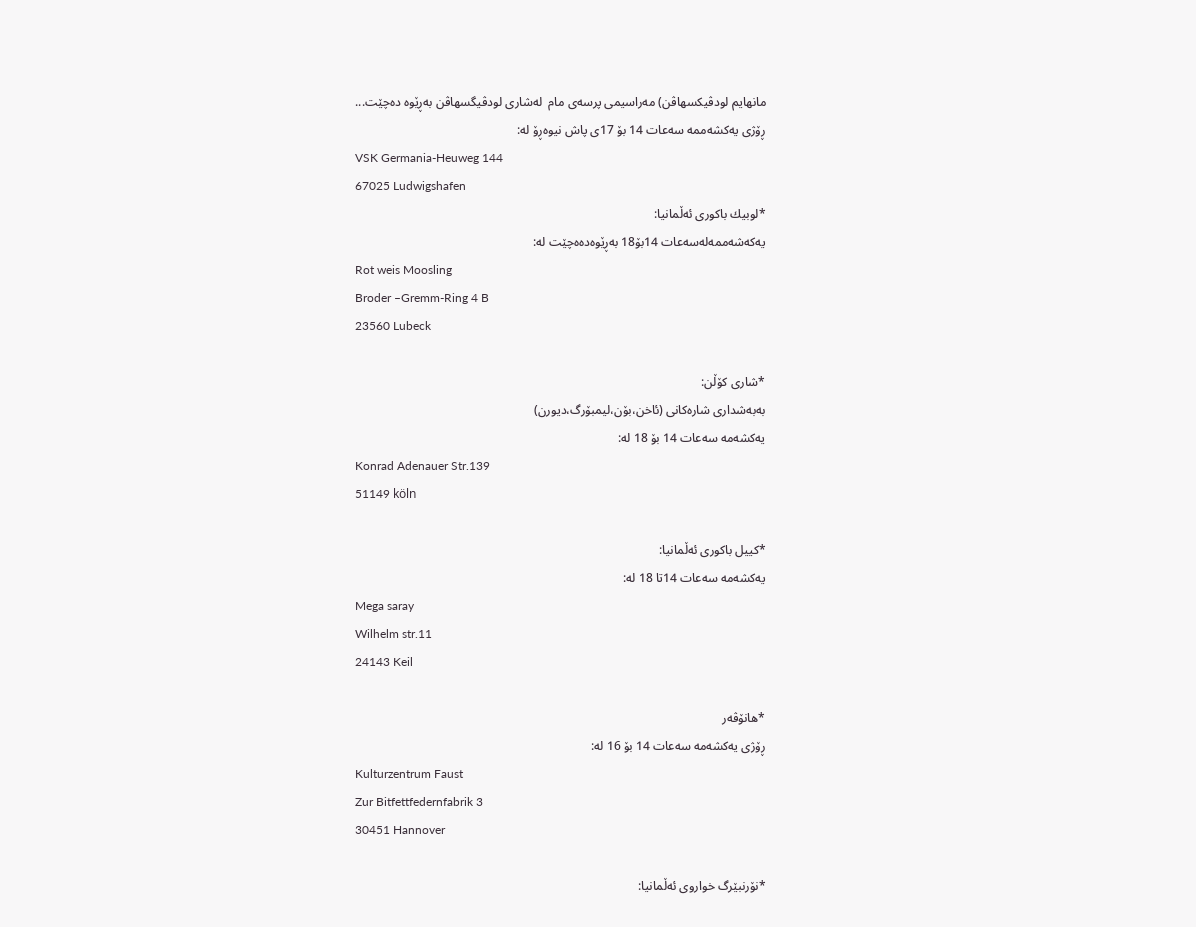مانهایم لودڤیكسهاڤن) مه‌راسیمی پرسه‌ی مام  له‌شاری لودڤیگسهاڤن به‌ڕێوه‌ ده‌چێت...
ڕۆژی یه‌كشه‌ممه‌ سه‌عات 14 بۆ 17ی پاش نیوه‌ڕۆ له‌:
VSK Germania-Heuweg 144
67025 Ludwigshafen
*لوبیك باكوری ئه‌ڵمانیا:
یه‌كه‌شه‌ممه‌له‌سه‌عات 14بۆ18 به‌ڕێوه‌ده‌ه‌چێت له‌:
Rot weis Moosling
Broder –Gremm-Ring 4 B
23560 Lubeck

*شاری كۆڵن:
به‌به‌شداری شاره‌كانی (ئاخن،بۆن،لیمبۆرگ،دیورن)
یه‌كشه‌مه‌ سه‌عات 14 بۆ 18 له‌:
Konrad Adenauer Str.139
51149 köln

*كییل باكوری ئه‌ڵمانیا:
یه‌كشه‌مه‌ سه‌عات 14تا 18 له‌:
Mega saray
Wilhelm str.11
24143 Keil

*هانۆڤه‌ر
ڕۆژی یه‌كشه‌مه‌ سه‌عات 14 بۆ 16 له‌:
Kulturzentrum Faust
Zur Bitfettfedernfabrik 3
30451 Hannover

*نۆرنبێرگ خواروی ئه‌ڵمانیا: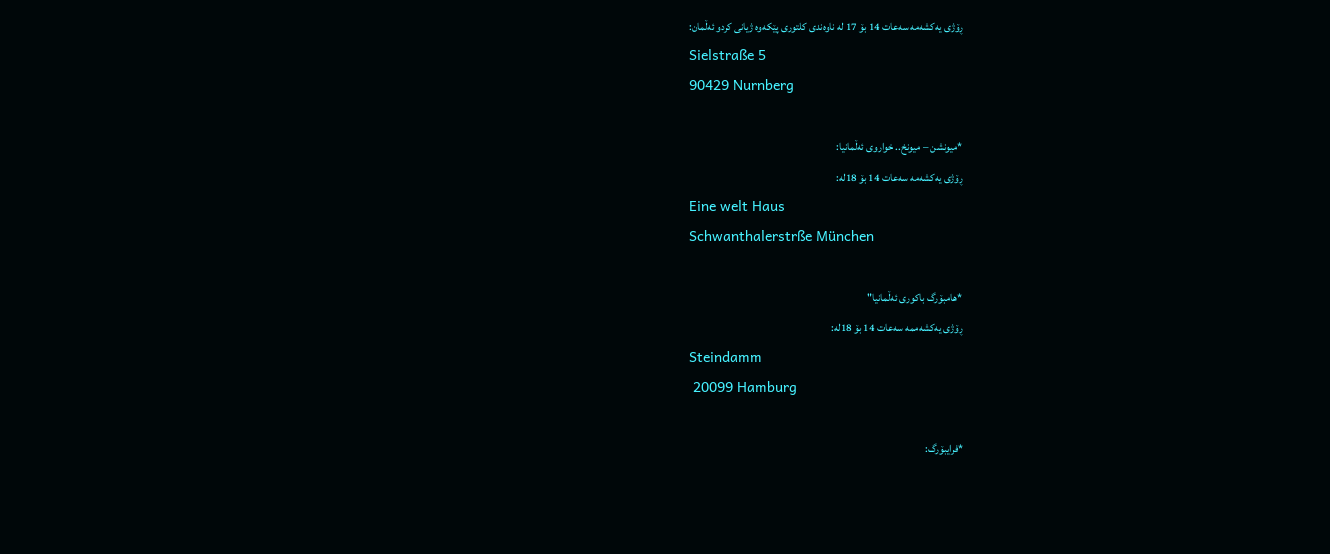ڕۆژی یه‌كشه‌مه‌ سه‌عات 14 بۆ 17 له‌ ناوه‌ندی كلتوری پێكه‌وه‌ ژیانی كردو ئه‌ڵمان:
Sielstraße 5
90429 Nurnberg

*میونشن – میونخ.. خواروی ئه‌ڵمانیا:
ڕۆژی یه‌كشه‌مه‌ سه‌عات 14 بۆ 18له‌:
Eine welt Haus
Schwanthalerstrße München

*هامبۆرگ باكوری ئه‌ڵمانیا"
ڕۆژی یه‌كشه‌ممه‌ سه‌عات 14 بۆ 18له‌:
Steindamm
 20099 Hamburg

*فرایبۆرگ: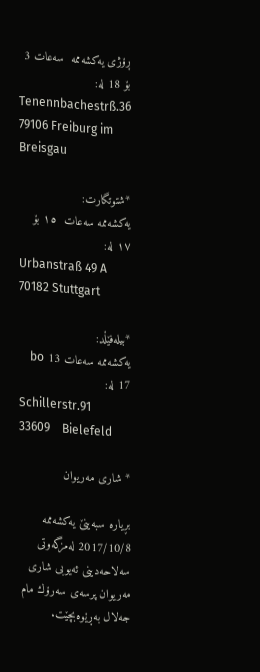ڕۆژی یه‌كشه‌ممه‌  سه‌عات 3 بۆ 18 له‌:
Tenennbachestrß.36
79106 Freiburg im Breisgau

*شتوتگارت:
یه‌كشه‌ممه‌ سه‌عات  ١٥ بۆ ١٧ له‌:
Urbanstraß 49 A
70182 Stuttgart

*بیله‌فێڵد:
یه‌كشه‌ممه‌ سه‌عات 13 bo 17 له‌:
Schillerstr.91
33609    Bielefeld

* شاری مه‌ریوان

بڕیارە سبەینێ یەكشەممە 2017/10/8 لەمزگەوتی سەلاحەدینی ئەیوبی شاری مەریوان پرسەی سەرۆك مام جەلال بەڕێوەبچێت.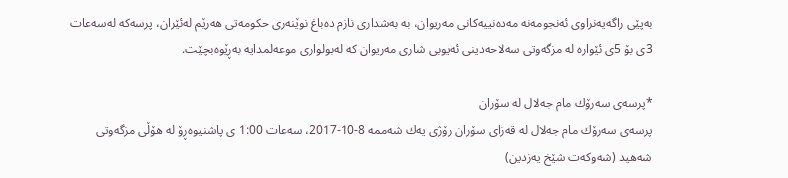بەپێی راگەیەنراوی ئەنجومەنە مەدەنییەكانی مەریوان، بە بەشداری نازم دەباغ نوێنەری حكومەتی هەرێم لەئێران، پرسەكە لەسەعات 3ی بۆ 5ی ئێوارە لە مزگەوتی سەلاحەدینی ئەیوبی شاری مەریوان كە لەبولواری موعەلمدایە بەڕێوەبچێت.

*پرسه‌ی سه‌رۆك مام جه‌لال له‌ سۆران
پرسه‌ی سه‌رۆك مام جه‌لال له‌ قه‌زای سۆران رۆژی یه‌ك شه‌ممه‌ 8-10-2017، سه‌عات 1:00 ی پاشنیوه‌ڕۆ له‌ هۆڵی مزگه‌وتی شه‌هید (شه‌وكه‌ت شێخ یه‌زدین)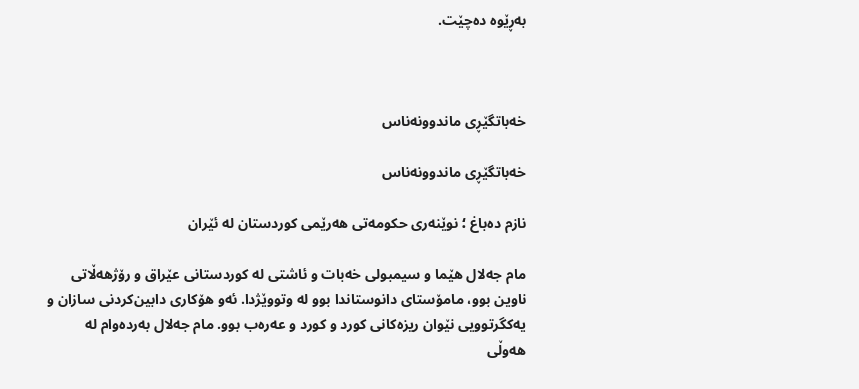به‌ڕێوه‌ ده‌چێت.



خه‌باتگێڕی ماندوونه‌ناس

خه‌باتگێڕی ماندوونه‌ناس

نازم ده‌باغ ؛ نوێنه‌ری حکومه‌تی هه‌رێمی کوردستان له ئێران

مام جه‌لال هێما و سیمبولی خه‌بات و ئاشتی له کوردستانی عێراق و رۆژهه‌ڵاتی ناوین بوو، مامۆستای دانوستاندا بوو له وتووێژدا. ئه‌و هۆکاری دابین‌کردنی سازان و یه‌کگرتوویی نێوان ریزه‌کانی کورد و کورد و عه‌ره‌ب بوو. مام جه‌لال به‌رده‌وام له هه‌وڵی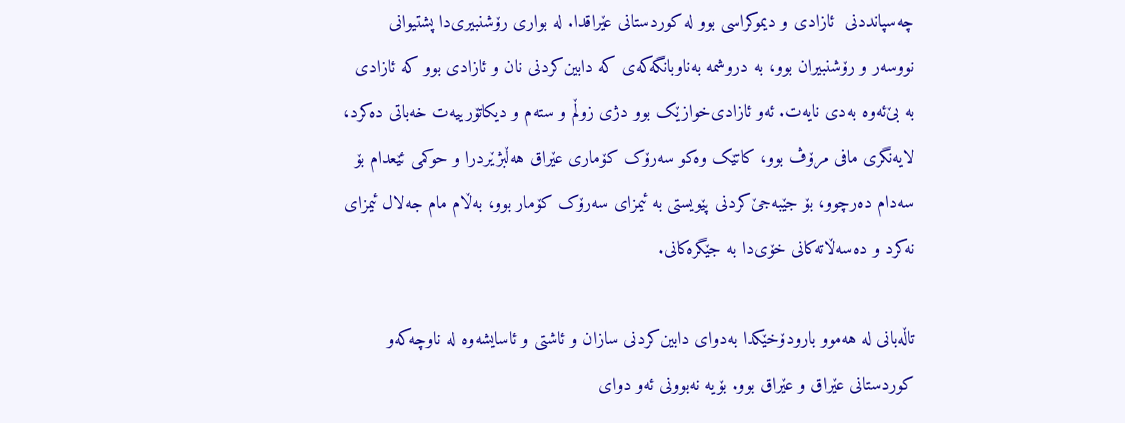چه‌سپانددنی  ئازادی و دیموکراسی بوو له کوردستانی عێراقدا. له بواری رۆشنبیری‌دا پشتیوانی نووسه‌ر و رۆشنبیران بوو، به دروشمه به‌ناوبانگه‌که‌ی که دابین‌کردنی نان و ئازادی بوو که ئازادی به بێ‌ئه‌وه به‌دی نایه‌ت. ئه‌و ئازادی‌خوازێک بوو دژی زوڵم و سته‌م و دیکاتۆرییه‌ت خه‌باتی ده‌کرد، لایه‌نگری مافی مرۆڤ بوو، کاتێک وه‌کو سه‌رۆک کۆماری عێراق هه‌ڵبژێردرا و حوکمی ئێعدام بۆ سه‌دام ده‌رچوو، بۆ جێبه‌جێ‌کردنی پێویستی به ئیمزای سه‌رۆک کۆمار بوو، به‌ڵام مام جه‌لال ئیمزای نه‌کرد و ده‌سه‌ڵاته‌کانی خۆی‌دا به جێگره‌کانی.

تاڵه‌بانی له هه‌موو بارودۆخێکدا به‌دوای دابین‌کردنی سازان و ئاشتی و ئاسایشه‌وه له ناوچه‌که‌و کوردستانی عێراق و عێراق بوو. بۆیه نه‌بوونی ئه‌و دوای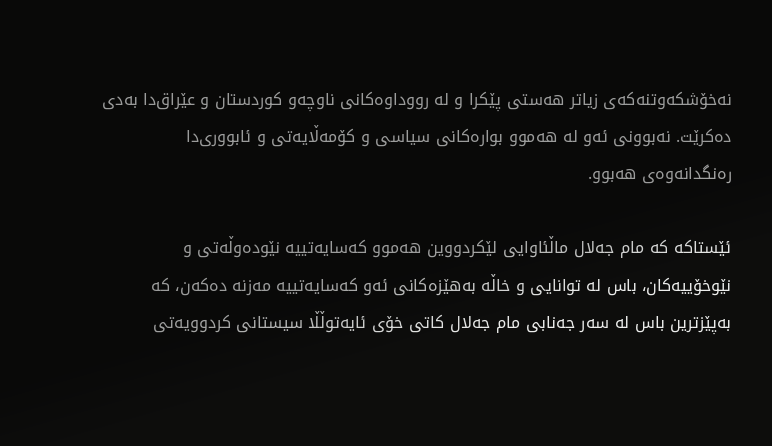نه‌خۆشکه‌وتنه‌که‌ی زیاتر هه‌ستی پێکرا و له رووداوه‌کانی ناوچه‌و کوردستان و عێراق‌دا به‌دی ده‌کرێت. نه‌بوونی ئه‌و له هه‌موو بواره‌کانی سیاسی و کۆمه‌ڵایه‌تی و ئابووری‌دا ره‌نگدانه‌وه‌ی هه‌‌بوو.

ئێستاکه که مام جه‌لال ماڵئاوایی لێکردووین هه‌موو که‌سایه‌تییه نێوده‌وڵه‌تی و نێوخۆییه‌کان، باس له توانایی و خاڵه به‌هێزه‌کانی ئه‌و که‌سایه‌تییه مه‌زنه ده‌که‌ن، که به‌پێزترین باس له سه‌ر جه‌نابی مام جه‌لال کاتی خۆی ئایه‌توڵڵا سیستانی کردوویه‌تی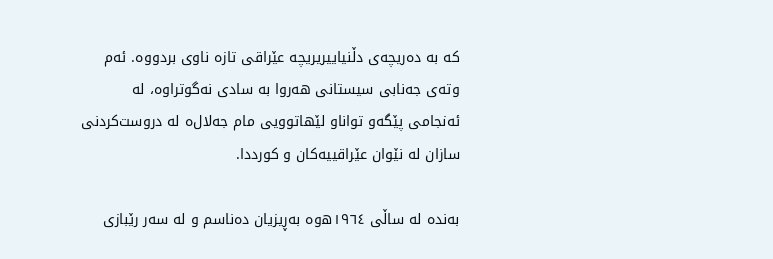که به ده‌ریچه‌ی دڵنیاییریریچه‌ عێراقی تازه ناوی بردووه. ئه‌م وته‌ی جه‌نابی سیستانی هه‌روا به سادی نه‌گوتراوه، له ئه‌نجامی پێگه‌و تواناو لێهاتوویی مام جه‌لال‌ه له دروست‌کردنی سازان له نێوان عێراقییه‌کان و کورددا.

به‌نده له ساڵی ١٩٦٤ه‌وه به‌ڕیزیان ده‌ناسم و له سه‌ر رێبازی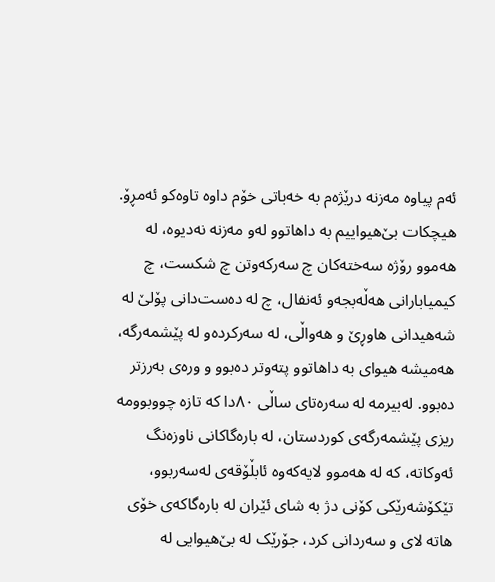ئه‌م پیاوه مه‌زنه درێژه‌م به خه‌باتی خۆم داوه تاوه‌کو ئه‌مڕۆ. هیچکات بێ‌‌هیواییم به داهاتوو له‌و مه‌زنه نه‌دیوه، له هه‌موو رۆژه سه‌خته‌کان چ سه‌رکه‌وتن چ شکست، چ کیمیابارانی هه‌ڵه‌بجه‌و ئه‌نفال، چ له ده‌ست‌دانی پۆلێ له شه‌هیدانی هاوڕێ و هه‌واڵی، له سه‌رکرده‌و له پێشمه‌رگه، هه‌میشه هیوای به داهاتوو پته‌وتر ده‌بوو و وره‌ی به‌رزتر ده‌بوو. له‌بیرمه له سه‌ره‌تای ساڵی ٨٠دا که تازه چووبوومه ریزی پێشمه‌رگه‌ی کوردستان، له‌ باره‌گاکانی ناوزه‌نگ ئه‌وکاته، که له هه‌موو لایه‌که‌وه ئابڵۆقه‌ی له‌سه‌ربوو، تێکۆشه‌رێکی کۆنی دژ به شای ئێران له باره‌گاکه‌ی خۆی هاته‌ لای و سه‌ردانی کرد، جۆرێک له بێ‌‌هیوایی له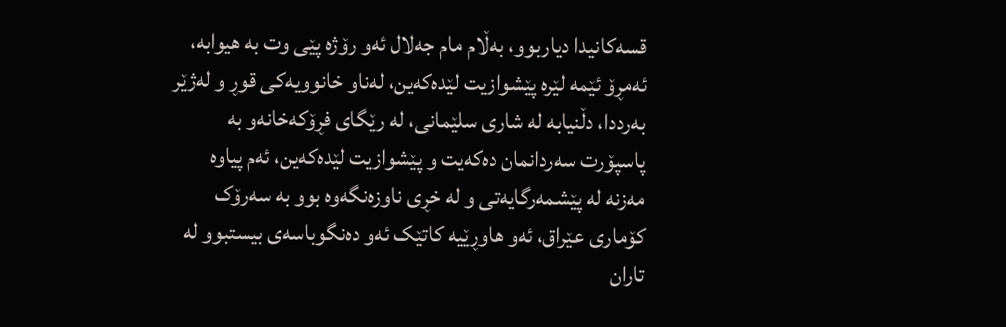قسه‌کانیدا دیاربوو، به‌ڵام مام جه‌لال ئه‌و رۆژه پێی وت به هیوابه، ئه‌مڕۆ ئێمه لێره پێشوازیت لێده‌که‌ین، له‌ناو خانوویه‌کی قوڕ و له‌ژێر به‌رددا، دڵنیابه له شاری سلێمانی، له رێگای فڕۆکه‌خانه‌و به پاسپۆرت سه‌ردانمان ده‌که‌یت و پێشوازیت لێده‌که‌ین، ئه‌م پیاوه مه‌زنه له پێشمه‌رگایه‌تی و له خڕی ناوزه‌نگه‌وه بوو به سه‌رۆک کۆماری عێراق، ئه‌و هاوڕێیه کاتێک ئه‌و ده‌نگوباسه‌ی بیستبوو له تاران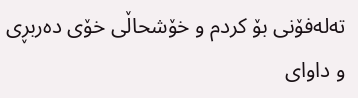ته‌له‌فۆنی بۆ کردم و خۆشحاڵی خۆی ده‌ربڕی و داوای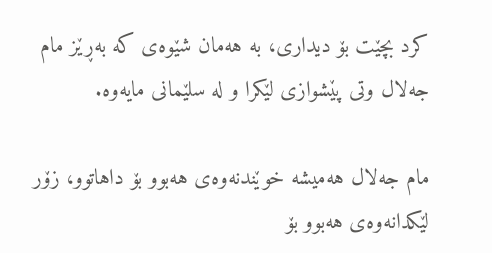کرد بچێت بۆ دیداری، به هه‌مان شێوه‌ی که به‌ڕێز مام جه‌لال وتی پێشوازی لێکرا و له سلێمانی مایه‌وه.

مام جه‌لال هه‌میشه خوێندنه‌وه‌ی هه‌بوو بۆ داهاتوو، زۆر لێکدانه‌وه‌ی هه‌بوو بۆ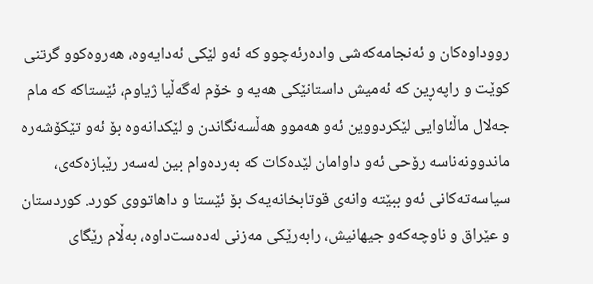رووداوه‌کان و ئه‌نجامه‌که‌شی واده‌رئه‌چوو که ئه‌و لێکی ئه‌دایه‌وه، هه‌روه‌کوو گرتنی کوێت و راپه‌ڕین که ئه‌میش داستانێکی هه‌یه و خۆم له‌گه‌ڵیا ژیاوم، ئێستاکه که مام جه‌لال ماڵئاوایی لێکردووین ئه‌و هه‌موو هه‌ڵسه‌نگاندن و لێکدانه‌وه بۆ ئه‌و تێکۆشه‌ره ماندوونه‌ناسه رۆحی ئه‌و داوامان لێده‌کات که به‌رده‌وام بین له‌سه‌ر رێبازه‌که‌ی، سیاسه‌ته‌کانی ئه‌و ببێته وانه‌ی قوتابخانه‌یه‌ک بۆ ئێستا و داهاتووی کورد. کوردستان و عێراق و ناوچه‌که‌و جیهانیش، رابه‌رێکی مه‌زنی له‌ده‌ست‌داوه، به‌ڵام رێگای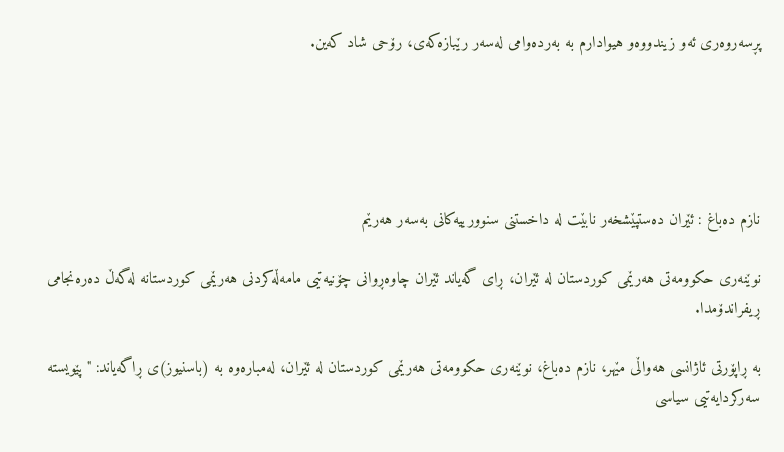پڕسه‌روه‌ری ئه‌و زیندووه‌و هیوادارم به به‌رده‌وامی له‌سه‌ر رێبازه‌که‌ی، رۆحی شاد که‌ین.





نازم دەباغ : ئێران دەستپێشخەر نابێت لە داخستنی سنوورییەكانی بەسەر هەرێم

نوێنەری حكوومەتی هەرێمی كوردستان لە ئێران، ڕای گەیاند ئێران چاوەڕوانی چۆنیەتیی مامەڵەكردنی هەرێمی كوردستانە لەگەڵ دەرەنجامی ڕیفراندۆمدا.

بە ڕاپۆرتی ئاژانسی هەواڵی مێهر، نازم دەباغ، نوێنەری حكوومەتی هەرێمی كوردستان لە ئێران، لەمبارەوە بە (باسنیوز)ی ڕاگەیاند: "پێویستە  سەركردایەتیی سیاسی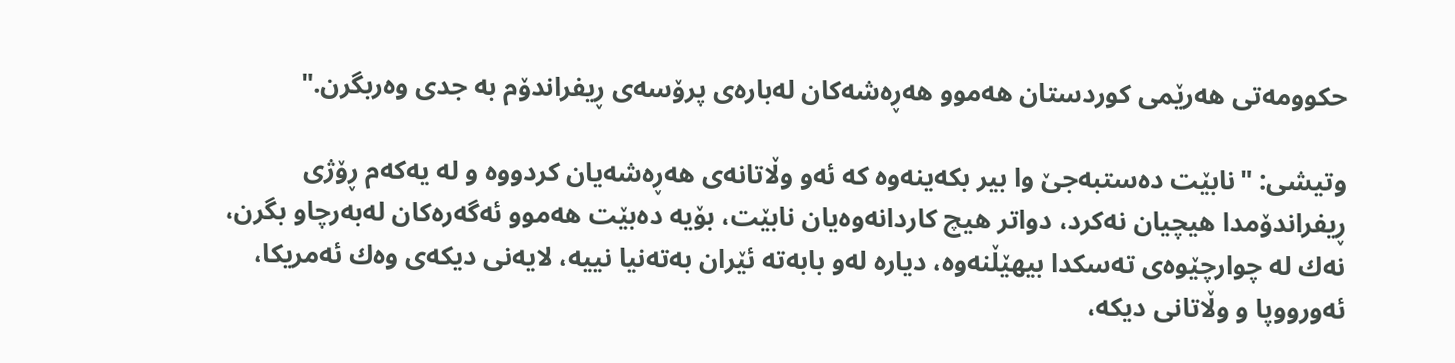حكوومەتی هەرێمی كوردستان هەموو هەڕەشەکان لەبارەی پرۆسەی ڕیفراندۆم بە جدی وەربگرن."

وتیشی: "نابێت دەستبەجێ وا بیر بكەینەوە كە ئەو وڵاتانەی هەڕەشەیان كردووە و لە یەكەم ڕۆژی ڕیفراندۆمدا هیچیان نەكرد، دواتر هیچ كاردانەوەیان نابێت، بۆیە دەبێت هەموو ئەگەرەكان لەبەرچاو بگرن، نەك لە چوارچێوەی تەسکدا بیهێڵنەوە، دیارە لەو بابەتە ئێران بەتەنیا نییە، لایەنی دیكەی وەك ئەمریكا، ئەورووپا و وڵاتانی دیكە،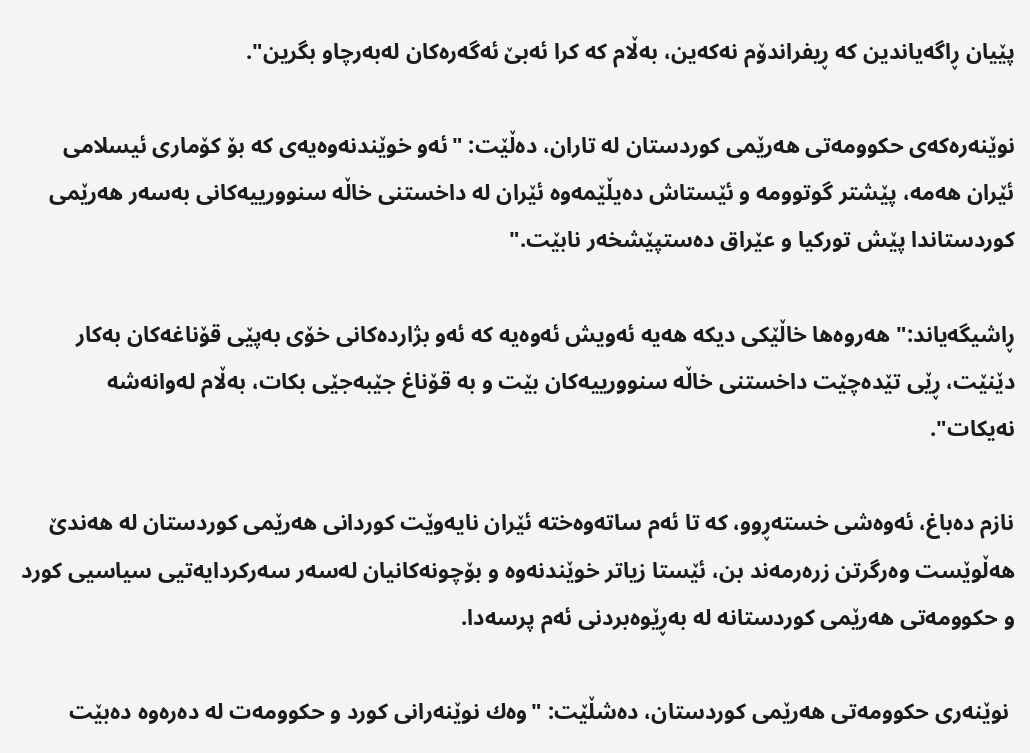پێیان ڕاگەیاندین كە ڕیفراندۆم نەكەین، بەڵام كە كرا ئەبێ ئەگەرەكان لەبەرچاو بگرین".

نوێنەرەكەی حكوومەتی هەرێمی كوردستان لە تاران، دەڵێت: "ئەو خوێندنەوەیەی كە بۆ كۆماری ئیسلامی ئێران هەمە، پێشتر گوتوومە و ئێستاش دەیڵێمەوە ئێران لە داخستنی خاڵە سنوورییەكانی بەسەر هەرێمی كوردستاندا پێش توركیا و عێراق دەستپێشخەر نابێت."

ڕاشیگەیاند:" هەروەها خاڵێكی دیكە هەیە ئەویش ئەوەیە كە ئەو بژاردەكانی خۆی بەپێی قۆناغەكان بەكار دێنێت، ڕێی تێدەچێت داخستنی خاڵە سنوورییەكان بێت و بە قۆناغ جێبەجێی بكات، بەڵام لەوانەشە نەیكات".

نازم دەباغ، ئەوەشی خستەڕوو، كە تا ئەم ساتەوەختە ئێران نایەوێت كوردانی هەرێمی كوردستان لە هەندێ هەڵوێست وەرگرتن زرەرمەند بن، ئێستا زیاتر خوێندنەوە و بۆچونەكانیان لەسەر سەركردایەتیی سیاسیی كورد و حكوومەتی هەرێمی كوردستانە لە بەڕێوەبردنی ئەم پرسەدا.

 نوێنەری حكوومەتی هەرێمی کوردستان، دەشڵێت: "وەك نوێنەرانی كورد و حكوومەت لە دەرەوە دەبێت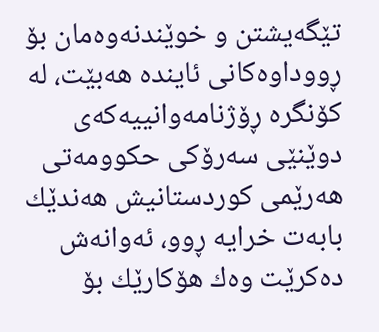تێگەیشتن و خوێندنەوەمان بۆ ڕووداوەكانی ئایندە هەبێت، لە كۆنگرە ڕۆژنامەوانییەكەی دوێنێی سەرۆكی حكوومەتی هەرێمی كوردستانیش هەندێك بابەت خرایە ڕوو، ئەوانەش دەكرێت وەك هۆكارێك بۆ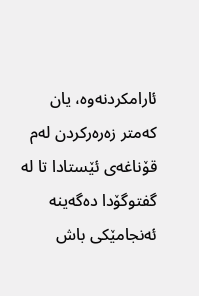ئارامكردنەوە، یان كەمتر زەرەركردن لەم قۆناغەی ئێستادا تا لە گفتوگۆدا دەگەینە ئەنجامێكی باش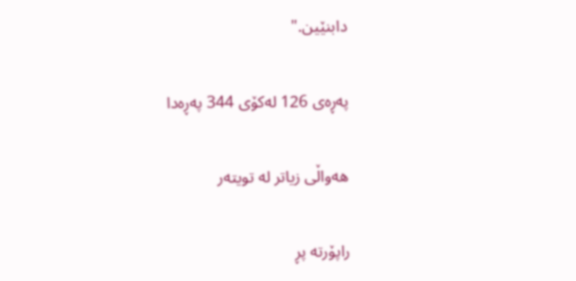دابنێین."

پەڕەى 126 لەکۆى 344 پەڕەدا

هەواڵی زیاتر لە تویتەر

راپۆرتە پڕ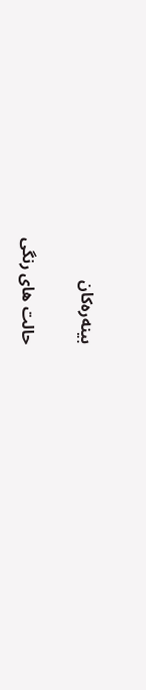بینەرەکان

حالت های رنگی